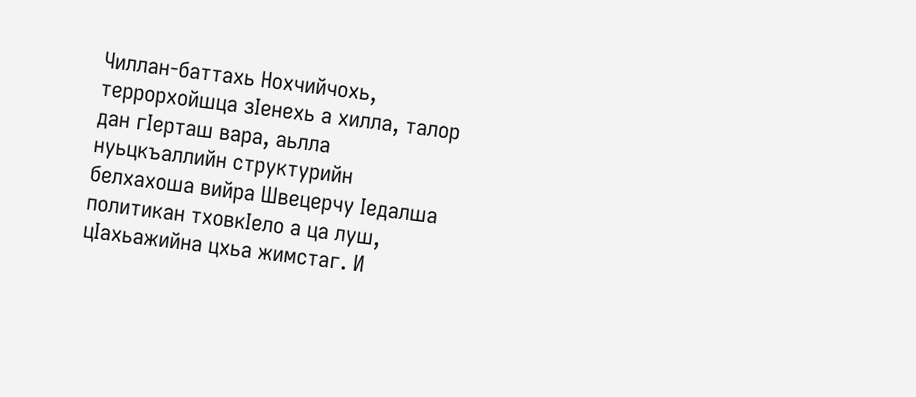Чиллан-баттахь Нохчийчохь, террорхойшца зIенехь а хилла, талор дан гIерташ вара, аьлла нуьцкъаллийн структурийн белхахоша вийра Швецерчу Iедалша политикан тховкIело а ца луш, цIахьажийна цхьа жимстаг. И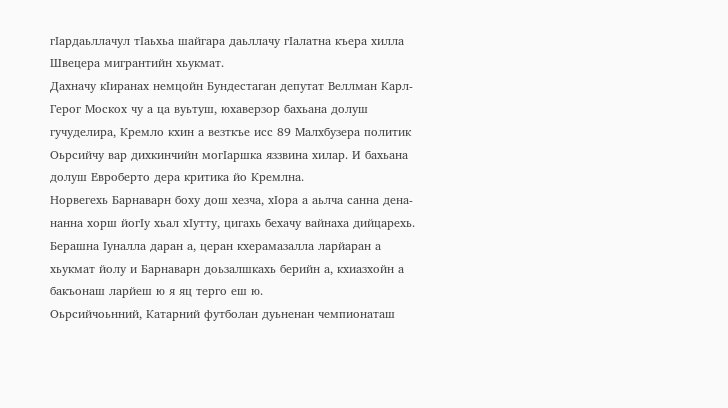гIардаьллачул тIаьхьа шайгара даьллачу гIалатна къера хилла Швецера мигрантийн хьукмат.
Дахначу кIиранах немцойн Бундестаган депутат Веллман Карл-Герог Москох чу а ца вуьтуш, юхаверзор бахьана долуш гучуделира, Кремло кхин а везткъе исс 89 Малхбузера политик Оьрсийчу вар дихкинчийн могIаршка яззвина хилар. И бахьана долуш Евроберто дера критика йо Кремлна.
Норвегехь Барнаварн боху дош хезча, хIора а аьлча санна дена-нанна хорш йогIу хьал хIутту, цигахь бехачу вайнаха дийцарехь. Берашна Iуналла даран а, церан кхерамазалла ларйаран а хьукмат йолу и Барнаварн доьзалшкахь берийн а, кхиазхойн а бакъонаш ларйеш ю я яц терго еш ю.
Оьрсийчоьнний, Катарний футболан дуьненан чемпионаташ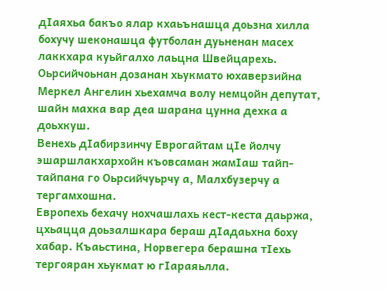дIаяхьа бакъо ялар кхаьънашца доьзна хилла бохучу шеконашца футболан дуьненан масех лаккхара куьйгалхо лаьцна Швейцарехь.
Оьрсийчоьнан дозанан хьукмато юхаверзийна Меркел Ангелин хьехамча волу немцойн депутат, шайн махка вар деа шарана цунна дехка а доьхкуш.
Венехь дIабирзинчу Еврогайтам цIе йолчу эшаршлакхархойн къовсаман жамIаш тайп-тайпана го Оьрсийчуьрчу а, Малхбузерчу а тергамхошна.
Европехь бехачу нохчашлахь кест-кеста даьржа, цхьацца доьзалшкара бераш дIадаьхна боху хабар. Къаьстина, Норвегера берашна тIехь тергояран хьукмат ю гIараяьлла.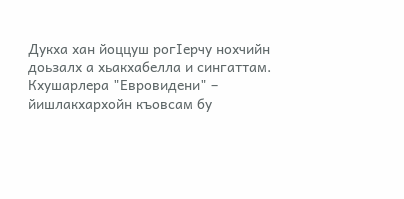Дукха хан йоццуш рогIерчу нохчийн доьзалх а хьакхабелла и сингаттам.
Кхушарлера "Евровидени" – йишлакхархойн къовсам бу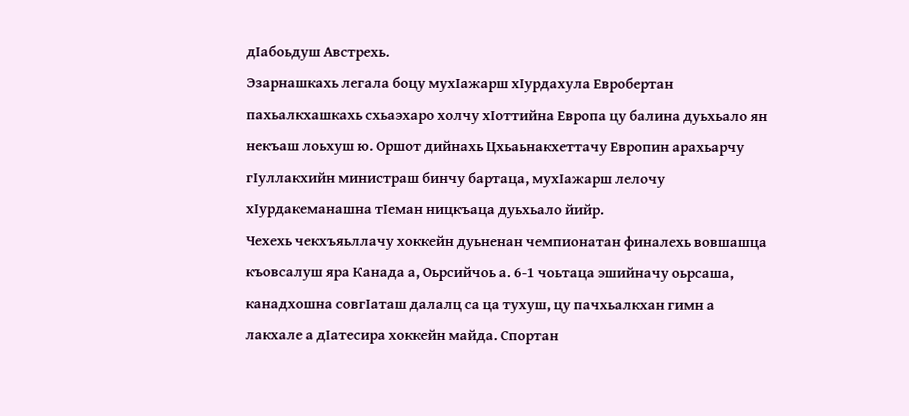дIабоьдуш Австрехь.
Эзарнашкахь легала боцу мухIажарш хIурдахула Евробертан пахьалкхашкахь схьаэхаро холчу хIоттийна Европа цу балина дуьхьало ян некъаш лоьхуш ю. Оршот дийнахь Цхьаьнакхеттачу Европин арахьарчу гIуллакхийн министраш бинчу бартаца, мухIажарш лелочу хIурдакеманашна тIеман ницкъаца дуьхьало йийр.
Чехехь чекхъяьллачу хоккейн дуьненан чемпионатан финалехь вовшашца къовсалуш яра Канада а, Оьрсийчоь а. 6-1 чоьтаца эшийначу оьрсаша, канадхошна совгIаташ далалц са ца тухуш, цу пачхьалкхан гимн а лакхале а дIатесира хоккейн майда. Спортан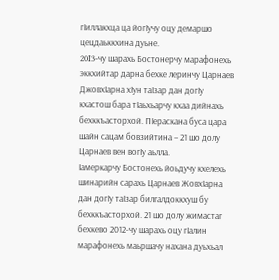гIиллакхца ца йогIучу оцу демаршо цецдаьккхина дуьне.
20I3-чу шарахь Бостонерчу марафонехь эккхийтар дарна бехке леринчу Царнаев ДжовхIарна хIун таIзар дан догIу кхастош бара тIаьхьарчу кхаа дийнахь бехккъасторхой. ПIераскана буса цара шайн сацам бовзийтина – 21 шо долу Царнаев вен вогIу аьлла.
Iамеркарчу Бостонехь йоьдучу кхелехь шинарийн сарахь Царнаев ЖовхIарна дан догIу таIзар билгалдоккхуш бу бехккъасторхой. 21 шо долу жимастаг бехкево 2012-чу шарахь оцу гIалин марафонехь маьршачу нахана дуьхьал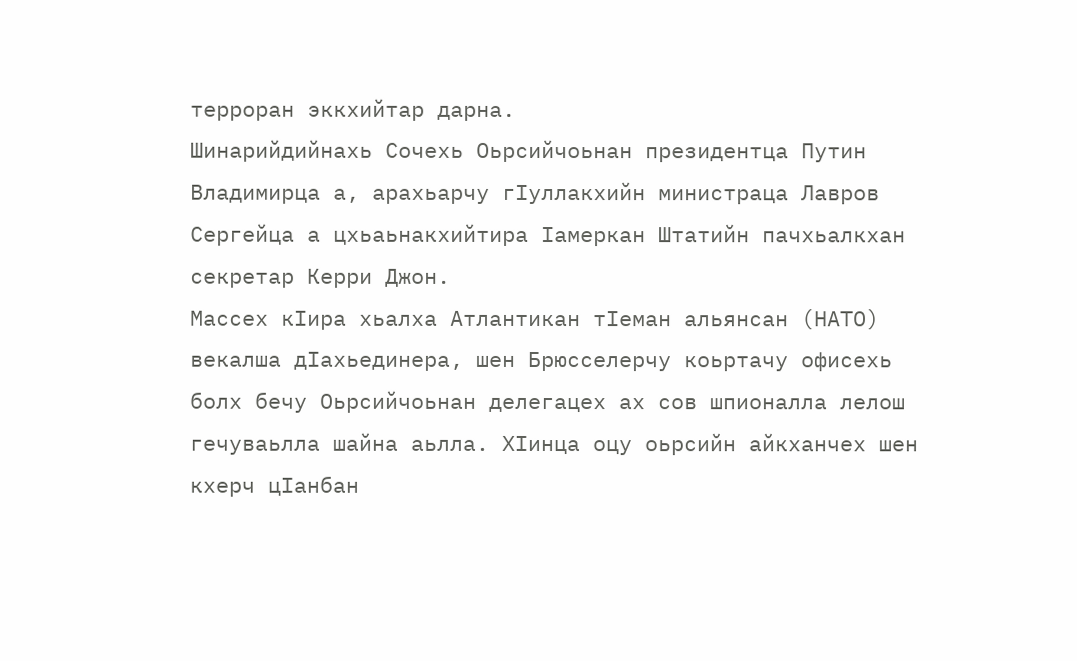терроран эккхийтар дарна.
Шинарийдийнахь Сочехь Оьрсийчоьнан президентца Путин Владимирца а, арахьарчу гIуллакхийн министраца Лавров Сергейца а цхьаьнакхийтира Iамеркан Штатийн пачхьалкхан секретар Керри Джон.
Масcех кIира хьалха Атлантикан тIеман альянсан (НАТО) векалша дIахьединера, шен Брюсселерчу коьртачу офисехь болх бечу Оьрсийчоьнан делегацех ах сов шпионалла лелош гечуваьлла шайна аьлла. ХIинца оцу оьрсийн айкханчех шен кхерч цIанбан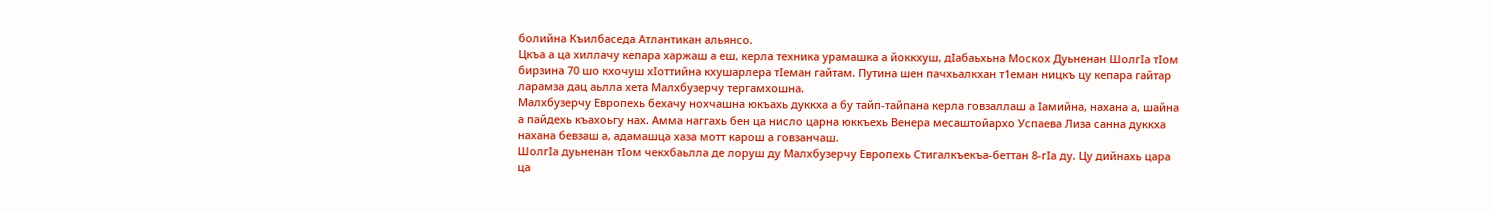болийна Къилбаседа Атлантикан альянсо.
Цкъа а ца хиллачу кепара харжаш а еш, керла техника урамашка а йоккхуш, дIабаьхьна Москох Дуьненан ШолгIа тIом бирзина 70 шо кхочуш хIоттийна кхушарлера тIеман гайтам. Путина шен пачхьалкхан т1еман ницкъ цу кепара гайтар ларамза дац аьлла хета Малхбузерчу тергамхошна.
Малхбузерчу Европехь бехачу нохчашна юкъахь дуккха а бу тайп-тайпана керла говзаллаш а Iамийна, нахана а, шайна а пайдехь къахоьгу нах. Амма наггахь бен ца нисло царна юккъехь Венера месаштойархо Успаева Лиза санна дуккха нахана бевзаш а, адамашца хаза мотт карош а говзанчаш.
ШолгIа дуьненан тIом чекхбаьлла де лоруш ду Малхбузерчу Европехь Стигалкъекъа-беттан 8-гIа ду. Цу дийнахь цара ца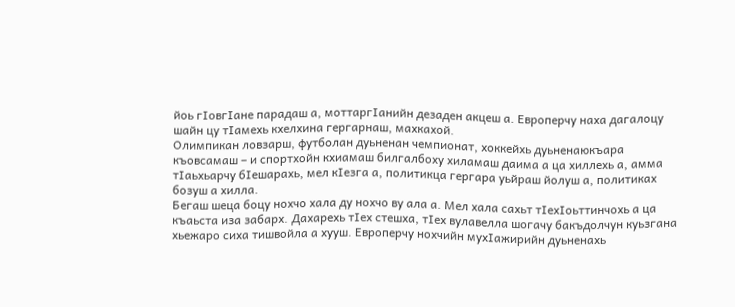йоь гIовгIане парадаш а, моттаргIанийн дезаден акцеш а. Европерчу наха дагалоцу шайн цу тIамехь кхелхина гергарнаш, махкахой.
Олимпикан ловзарш, футболан дуьненан чемпионат, хоккейхь дуьненаюкъара къовсамаш – и спортхойн кхиамаш билгалбоху хиламаш даима а ца хиллехь а, амма тIаьхьарчу бIешарахь, мел кIезга а, политикца гергара уьйраш йолуш а, политиках бозуш а хилла.
Бегаш шеца боцу нохчо хала ду нохчо ву ала а. Мел хала сахьт тIехIоьттинчохь а ца къаьста иза забарх. Дахарехь тIех стешха, тIех вулавелла шогачу бакъдолчун куьзгана хьежаро сиха тишвойла а хууш. Европерчу нохчийн мухIажирийн дуьненахь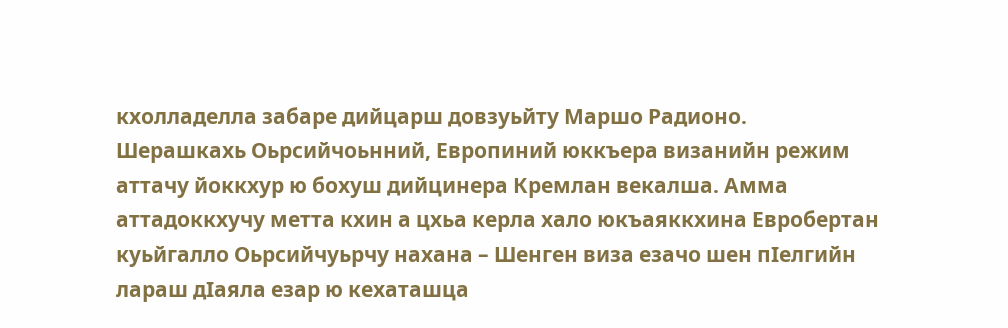кхолладелла забаре дийцарш довзуьйту Маршо Радионо.
Шерашкахь Оьрсийчоьнний, Европиний юккъера визанийн режим аттачу йоккхур ю бохуш дийцинера Кремлан векалша. Амма аттадоккхучу метта кхин а цхьа керла хало юкъаяккхина Евробертан куьйгалло Оьрсийчуьрчу нахана – Шенген виза езачо шен пIелгийн лараш дIаяла езар ю кехаташца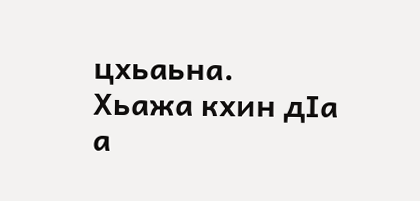цхьаьна.
Хьажа кхин дIа а